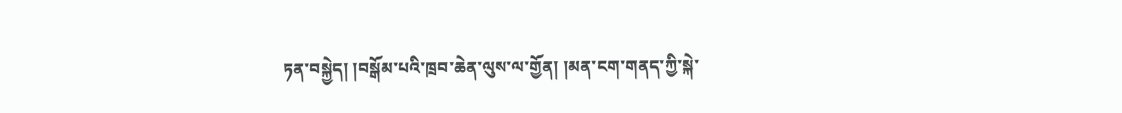ཏན་བསྐྱེད། །བསྒོམ་པའི་ཁྲབ་ཆེན་ལུས་ལ་གྱོན། །མན་ངག་གནད་ཀྱི་སྐེ་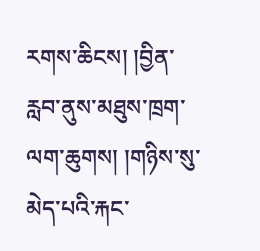རགས་ཆིངས། །བྱིན་རླབ་ནུས་མཐུས་ཁྲག་ལག་ཆུགས། །གཉིས་སུ་མེད་པའི་རྐང་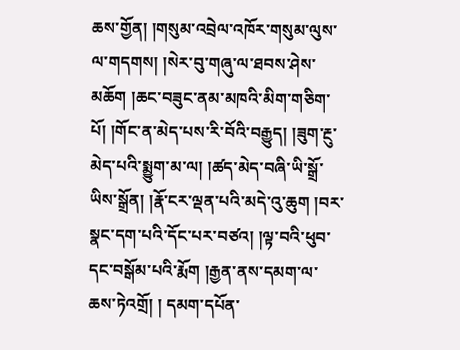ཆས་གྱོན། །གསུམ་འབྲེལ་འཁོར་གསུམ་ལུས་ལ་གདགས། །སེར་བུ་གཞུ་ལ་ཐབས་ཤེས་མཆོག །ཆང་བཟུང་ནམ་མཁའི་མིག་གཅིག་པོ། །གོང་ན་མེད་པས་རི་བོའི་བརྒྱུད། །ཟུག་རྔུ་མེད་པའི་སྨྱུག་མ་ལ། །ཚད་མེད་བཞི་ཡི་སྒྲོ་ཡིས་སྒྲོན། །རྣོ་ངར་ལྡན་པའི་མདེ་འུ་ཆུག །བར་སྣང་དག་པའི་དོང་པར་བཙའ། །ལྟ་བའི་ཕུབ་དང་བསྒོམ་པའི་རྨོག །རྒྱན་ནས་དམག་ལ་ཆས་ཏེའགྲོ། ། དམག་དཔོན་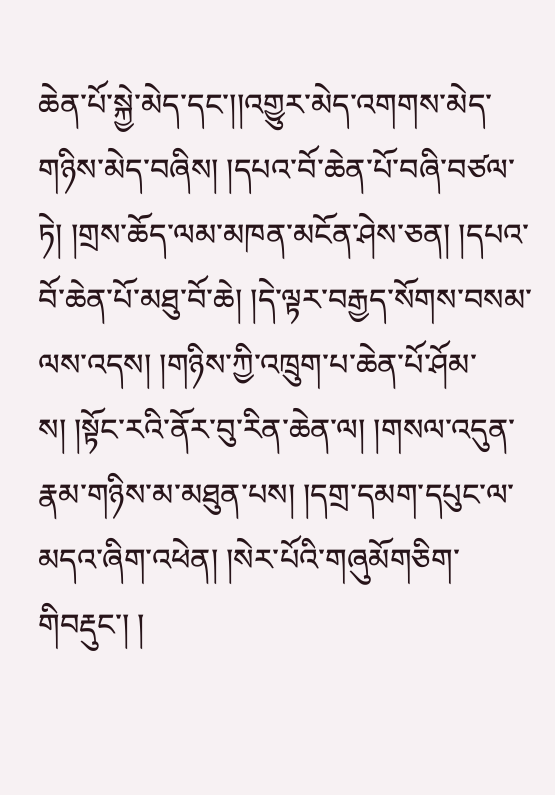ཆེན་པོ་སྐྱེ་མེད་དང་།།འགྱུར་མེད་འགགས་མེད་གཉིས་མེད་བཞིས། །དཔའ་བོ་ཆེན་པོ་བཞི་བཙལ་ཏེ། །གྲས་ཆོད་ལམ་མཁན་མངོན་ཤེས་ཅན། །དཔའ་བོ་ཆེན་པོ་མཐུ་བོ་ཆེ། །དེ་ལྟར་བརྒྱད་སོགས་བསམ་ལས་འདས། །གཉིས་ཀྱི་འཁྲུག་པ་ཆེན་པོ་ཤོམ་ས། །སྟོང་རའི་ནོར་བུ་རིན་ཆེན་ལ། །གསལ་འདུན་རྣམ་གཉིས་མ་མཐུན་པས། །དགྲ་དམག་དཔུང་ལ་མདའ་ཞིག་འཕེན། །སེར་པོའི་གཞུམོགཅིག་གིབརྡུང་། །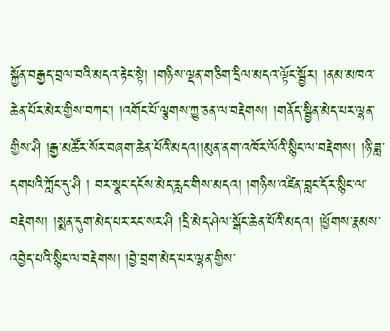སྐྱོན་བརྒྱད་བྲལ་བའི་མདའ་རྟེང་སྟེ། །གཉིས་ལྡན་གཅིག་དྲིལ་མདའ་ལྟོང་སྦྱོར། །ནམ་མཁའ་ཆེན་པོར་མེར་གྱིས་བཀང་། །འགོང་པོ་ལྕགས་ཀྱུ་ཅན་ལ་བརྡེགས། །གནོད་སྦྱིན་མེད་པར་ལྷན་གྱིས་ཤི །རྒྱ་མཚོར་སོར་བཞག་ཆེན་པོའི་མདའ།།མུན་ནག་འཁོར་ལོའི་སྙིང་ལ་བརྡེགས། །ཉི་ཟླ་དགཔའི་ཀློང་དུ་ཤི ། བར་སྣང་དངོས་མེད་རླང་གིས་མདའ། །གཉིས་འཛིན་བླང་དོར་སྙིང་ལ་བརྡེགས། །སྨན་དུག་མེད་པར་རང་སར་ཤི །དྲི་མེད་ཤེལ་སྒོང་ཆེན་པོའི་མདའ། །ཕྱོགས་རྣམས་འབྱེད་པའི་སྙིང་ལ་བརྡེགས། །བྱེ་བྲག་མེད་པར་ལྷན་གྱིས་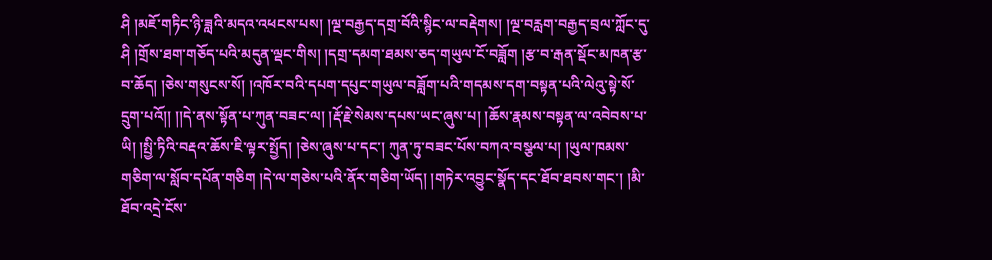ཤི །མཇོ་གཏིང་ཉི་ཟླའི་མདའ་འཕངས་པས། །ལྔ་བརྒྱད་དགྲ་བོའི་སྙིང་ལ་བརྡེགས། །ལྔ་བརླག་བརྒྱད་བྲལ་ཀློང་དུ་ཤི །གྲོས་ཐག་གཅོད་པའི་མདུན་ལྡང་གིས། །དགྲ་དམག་ཐམས་ཅད་གཡུལ་ངོ་བཟློག །རྩ་བ་རྒན་སྡོང་མཁན་རྩ་བ་ཆོད། །ཅེས་གསུངས་སོ། །འཁོར་བའི་དཔག་དཔུང་གཡུལ་བཟློག་པའི་གདམས་དག་བསྟན་པའི་ལེའུ་སྟེ་སོ་དྲུག་པའོ།། །།དེ་ནས་སྟོན་པ་ཀུན་བཟང་ལ། །རྡོ་རྗེ་སེམས་དཔས་ཡང་ཞུས་པ། །ཆོས་རྣམས་བསྟན་ལ་འབེབས་པ་ཡི། །སྤྱི་ཏིའི་བརྡའ་ཆོས་ཇི་ལྟར་སྤྱོད། །ཅེས་ཞུས་པ་དང་། ཀུན་ཏུ་བཟང་པོས་བཀའ་བསྩལ་པ། །ཡུལ་ཁམས་གཅིག་ལ་སློབ་དཔོན་གཅིག །དེ་ལ་གཅེས་པའི་ནོར་གཅིག་ཡོད། །གཏེར་འབྱུང་སྣོད་དང་ཐོབ་ཐབས་གང་། །མི་ཐོབ་འདྲེ་ངོས་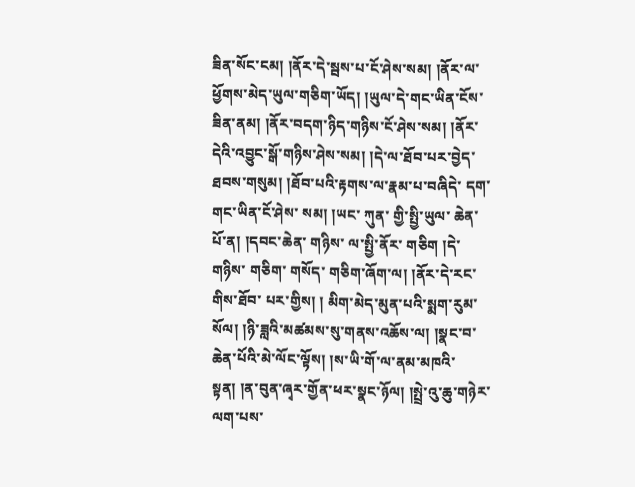ཟིན་སོང་ངམ། །ནོར་དེ་སྦས་པ་ངོ་ཤེས་སམ། །ནོར་ལ་ཕྱོགས་མེད་ཡུལ་གཅིག་ཡོད། །ཡུལ་དེ་གང་ཡིན་ངོས་ཟིན་ནམ། །ནོར་བདག་ཉིད་གཉིས་ངོ་ཤེས་སམ། །ནོར་དེའི་འབྱུང་སྒོ་གཉིས་ཤེས་སམ། །དེ་ལ་ཐོབ་པར་བྱེད་ཐབས་གསུམ། །ཐོབ་པའི་རྟགས་ལ་རྣམ་པ་བཞིདེ་ དག་ གང་ཡིན་ངོ་ཤེས་ སམ། །ཡང་ ཀུན་ གྱི་སྤྱི་ཡུལ་ ཆེན་པོ་ན། །དབང་ཆེན་ གཉིས་ ལ་སྤྱི་ནོར་ གཅིག །དེ་ གཉིས་ གཅིག་ གསོད་ གཅིག་ཞོག་ལ། །ནོར་དེ་རང་ གིས་ཐོབ་ པར་གྱིས། ། མིག་མེད་མུན་པའི་སྨག་རུམ་སོལ། །ཉི་ཟླའི་མཚམས་སུ་གནས་འཆོས་ལ། །སྣང་བ་ཆེན་པོའི་མེ་ལོང་ལྟོས། །ས་ཡི་གོ་ལ་ནམ་མཁའི་སྟན། །ན་བུན་ཞྭར་གྱོན་ཕར་སྣང་ཉོལ། །སྤྲེ་འུ་ཆུ་གཉེར་ལག་པས་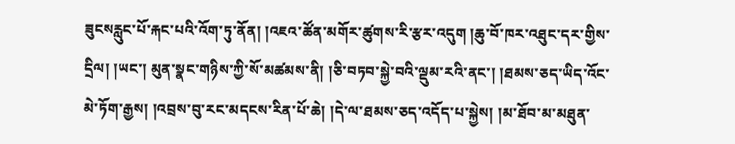ཟུངསརླུང་པོ་རྐང་པའི་འོག་ཏུ་ནོན། །འཇའ་ཚོན་མགོར་ཚུགས་རི་རྩར་འདུག །ཆུ་བོ་ཁར་འཐུང་དར་གྱིས་དྲིལ། །ཡང་། མུན་སྣང་གཉིས་ཀྱི་སོ་མཚམས་ནི། །ཅི་བཏབ་སྐྱེ་བའི་ལྡུམ་རའི་ནང་། །ཐམས་ཅད་ཡིད་འོང་མེ་ཏོག་རྒྱས། །འབྲས་བུ་རང་མདངས་རིན་པོ་ཆེ། །དེ་ལ་ཐམས་ཅད་འདོད་པ་སྐྱེས། །མ་ཐོབ་མ་མཐུན་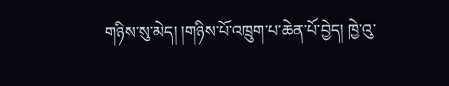གཉིས་སུ་མེད། །གཉིས་པོ་འཁྲུག་པ་ཆེན་པོ་བྱེད། ཁྱེ་འུ་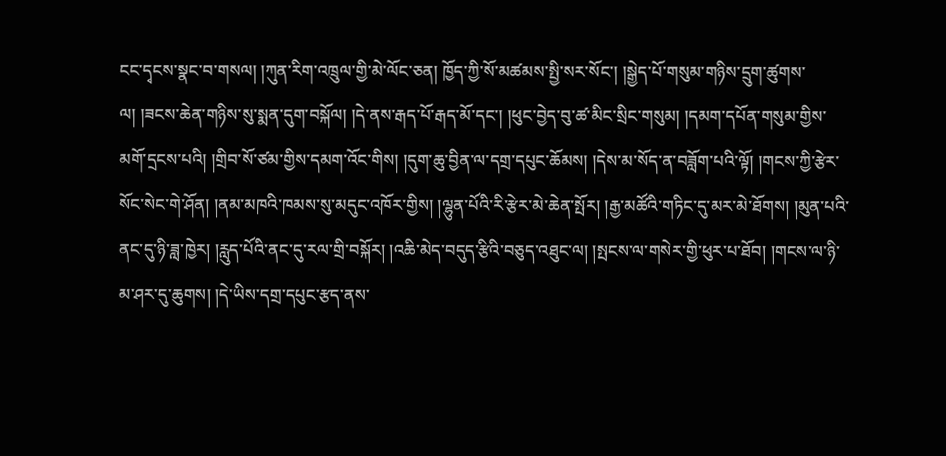ངང་དྭངས་སྣང་བ་གསལ། །ཀུན་རིག་འཁྲུལ་གྱི་མེ་ལོང་ཅན། ཁྱོད་ཀྱི་སོ་མཚམས་སྤྱི་སར་སོང་། །སྒྱེད་པོ་གསུམ་གཉིས་དྲུག་ཚུགས་ལ། །ཟངས་ཆེན་གཉིས་སུ་སྨན་དུག་བསྐོལ། །དེ་ནས་རྒད་པོ་རྒད་མོ་དང་། །ཕུང་བྱེད་བུ་ཚ་མིང་སྲིང་གསུམ། །དམག་དཔོན་གསུམ་གྱིས་མགོ་དྲངས་པའི། །གྲིབ་སོ་ཙམ་གྱིས་དམག་འོང་གིས། །དུག་ཆུ་བྱིན་ལ་དགྲ་དཔུང་ཆོམས། །དེས་མ་སོད་ན་བཟློག་པའི་ལྟོ། །གངས་ཀྱི་རྩེར་སོང་སེང་གེ་ཤོན། །ནམ་མཁའི་ཁམས་སུ་མདུང་འཁོར་གྱིས། །ལྷུན་པོའི་རི་རྩེར་མེ་ཆེན་སྤོར། །རྒྱ་མཚོའི་གཏིང་དུ་མར་མེ་ཐོགས། །མུན་པའི་ནང་དུ་ཉི་ཟླ་ཁྱེར། །རླུད་པོའི་ནང་དུ་རལ་གྲི་བསྐོར། །འཆི་མེད་བདུད་རྩིའི་བཅུད་འཐུང་ལ། །སྤངས་ལ་གསེར་གྱི་ཕུར་པ་ཐོབ། །གངས་ལ་ཉི་མ་ཤར་དུ་ཆུགས། །དེ་ཡིས་དགྲ་དཔུང་རྩད་ནས་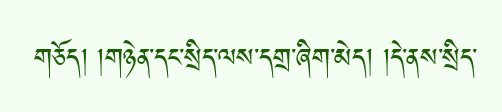གཅོད། །གཉེན་དང་སྲིད་ལས་དགྲ་ཞིག་མེད། །དེ་ནས་སྲིད་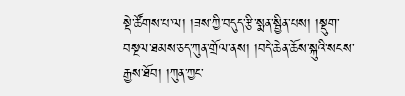སྡེ་ཚོགས་པ་ལ། །ཟས་ཀྱི་བདུད་རྩི་སྨན་སྦྱིན་པས། །སྡུག་བསྔལ་ཐམས་ཅད་ཀུན་གྲོལ་ནས། །བདེ་ཆེན་ཆོས་སྐུའི་སངས་རྒྱས་ཐོབ། །ཀུན་ཀྱང་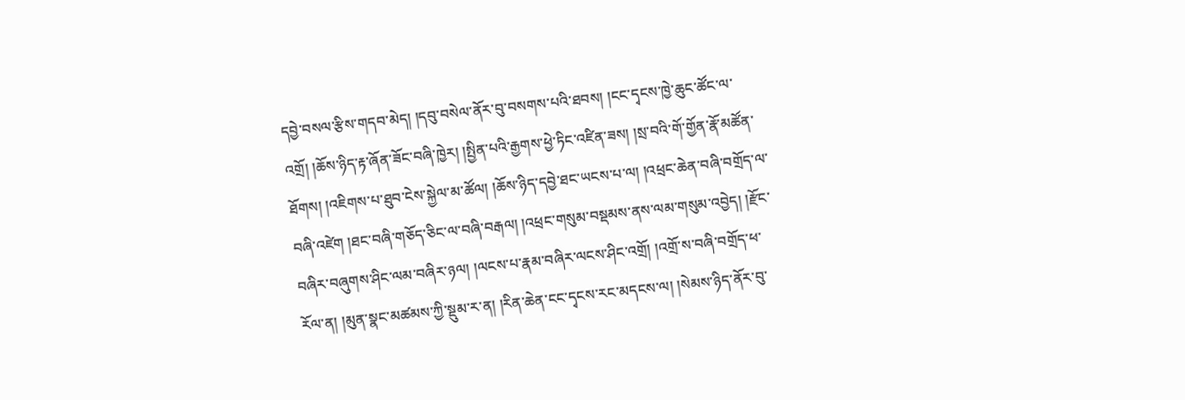དབྱེ་བསལ་རྩིས་གདབ་མེད། །དབུ་བསེལ་ནོར་བུ་བསགས་པའི་ཐབས། །ངང་དྭངས་ཁྱེ་ཆུང་ཚོང་ལ་འགྲོ། །ཆོས་ཉིད་རྟ་ཞོན་ཟོང་བཞི་ཁྱེར། །སྤྱིན་པའི་རྒྱགས་ཕྱེ་ཏིང་འཛིན་ཟས། །སྲ་བའི་གོ་གྱོན་རྣོ་མཚོན་ཐོགས། །འཇིགས་པ་ཐུབ་ངེས་སྐྱེལ་མ་ཚོལ། །ཆོས་ཉིད་དབྱེ་ཐང་ཡངས་པ་ལ། །འཕྲང་ཆེན་བཞི་བགྲོད་ལ་བཞི་འཛེག །ཐང་བཞི་གཅོད་ཅིང་ལ་བཞི་བརྒལ། །འཕྲང་གསུམ་བསྡམས་ནས་ལམ་གསུམ་འབྱེད། །རྫོང་བཞིར་བཞུགས་ཤིང་ལམ་བཞིར་ཉལ། །ལངས་པ་རྣམ་བཞིར་ལངས་ཤིང་འགྲོ། །འགྲོ་ས་བཞི་བགྲོད་ཕ་རོལ་ན། །མུན་སྣང་མཚམས་ཀྱི་སྡུམ་ར་ན། །རིན་ཆེན་ངང་དྭངས་རང་མདངས་ལ། །སེམས་ཉིད་ནོར་བུ་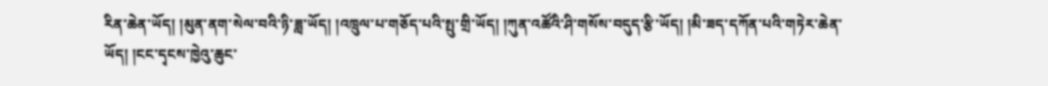རིན་ཆེན་ཡོད། །མུན་ནག་སེལ་བའི་ཉི་ཟླ་ཡོད། །འཁྲུལ་པ་གཅོད་པའི་སྤུ་གྲི་ཡོད། །ཀུན་འཚོའི་ཤི་གསོས་བདུད་རྩི་ཡོད། །མི་ཟད་དཀོན་པའི་གཏེར་ཆེན་ཡོད། །ངང་དྭངས་ཁྱེའུ་ཆུང་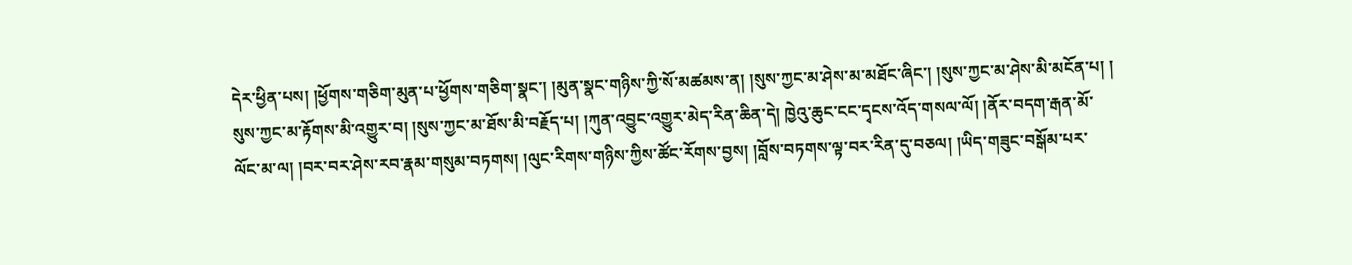དེར་ཕྱིན་པས། །ཕྱོགས་གཅིག་མུན་པ་ཕྱོགས་གཅིག་སྣང་། །མུན་སྣང་གཉིས་ཀྱི་སོ་མཚམས་ན། །སུས་ཀྱང་མ་ཤེས་མ་མཐོང་ཞིང་། །སུས་ཀྱང་མ་ཤེས་མི་མངོན་པ། ། སུས་ཀྱང་མ་རྟོགས་མི་འགྱུར་བ། །སུས་ཀྱང་མ་ཐོས་མི་བརྗོད་པ། །ཀུན་འབྱུང་འགྱུར་མེད་རིན་ཆིན་དེ། ཁྱེའུ་ཆུང་ངང་དྭངས་འོད་གསལ་ལོ། །ནོར་བདག་རྒན་མོ་ལོང་མ་ལ། །བར་བར་ཤེས་རབ་རྣམ་གསུམ་བཏགས། །ལུང་རིགས་གཉིས་ཀྱིས་ཚོང་རོགས་བྱས། །བློས་བཏགས་ལྟ་བར་རིན་དུ་བཅལ། །ཡིད་གཟུང་བསྒོམ་པར་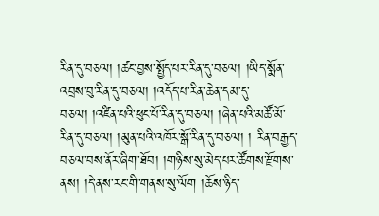རིན་དུ་བཅལ། །ཚང་བྱས་སྤྱོད་པར་རིན་དུ་བཅལ། །ཡིད་སྨོན་འབྲས་བུ་རིན་དུ་བཅལ། །འདོད་པ་རིན་ཆེན་དམ་དུ་བཅལ། །འཛིན་པའི་ཕུང་པོ་རིན་དུ་བཅལ། །ཞེན་པའི་མཚོ་མོ་རིན་དུ་བཅལ། །མུན་པའི་འཁོར་སྒོ་རིན་དུ་བཅལ། ། རིན་བརྒྱད་བཅལ་བས་ནོར་ཞིག་ཐོབ། །གཉིས་སུ་མེད་པར་ཚོགས་རྫོགས་ནས། །དེ་ནས་རང་གི་གནས་སུ་ལོག །ཆོས་ཉིད་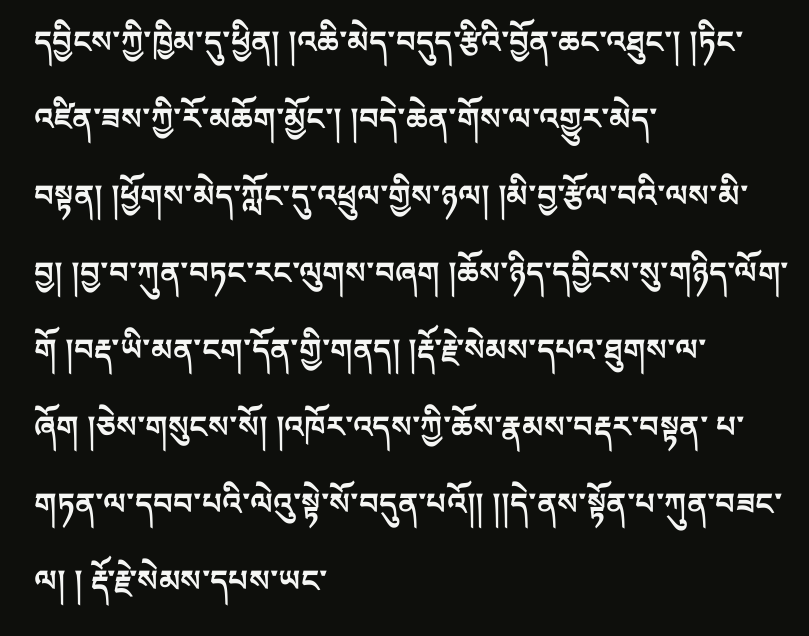དབྱིངས་ཀྱི་ཁྱིམ་དུ་ཕྱིན། །འཆི་མེད་བདུད་རྩིའི་བྱོན་ཆང་འཐུང་། །ཏིང་འཛིན་ཟས་ཀྱི་རོ་མཆོག་མྱོང་། །བདེ་ཆེན་གོས་ལ་འགྱུར་མེད་བསྟན། །ཕྱོགས་མེད་ཀློང་དུ་འཕྲུལ་གྱིས་ཉལ། །མི་བྱ་རྩོལ་བའི་ལས་མི་བྱ། །བྱ་བ་ཀུན་བཏང་རང་ལུགས་བཞག །ཆོས་ཉིད་དབྱིངས་སུ་གཉིད་ལོག་གོ །བརྡ་ཡི་མན་ངག་དོན་གྱི་གནད། །རྡོ་རྗེ་སེམས་དཔའ་ཐུགས་ལ་ཞོག །ཅེས་གསུངས་སོ། །འཁོར་འདས་ཀྱི་ཆོས་རྣམས་བརྡར་བསྟན་ པ་ གཏན་ལ་དབབ་པའི་ལེའུ་སྟེ་སོ་བདུན་པའོ།། །།དེ་ནས་སྟོན་པ་ཀུན་བཟང་ལ། ། རྡོ་རྗེ་སེམས་དཔས་ཡང་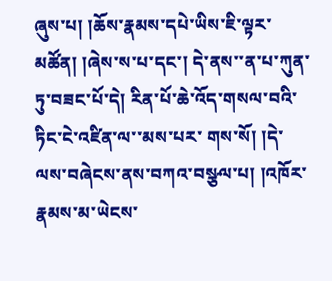ཞུས་པ། །ཆོས་རྣམས་དཔེ་ཡིས་ཇི་ལྟར་མཚོན། །ཞེས་ས་པ་དང་། དེ་ནས་་ན་པ་ཀུན་ཏུ་བཟང་པོ་དེ། རིན་པོ་ཆེ་འོད་གསལ་བའི་ཏིང་ངེ་འཛིན་ལ་་མས་པར་ གས་སོ། །དེ་ལས་བཞེངས་ནས་བཀའ་བསྩལ་པ། །འཁོར་རྣམས་མ་ཡེངས་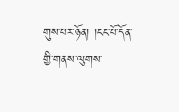གུས་པར་ཉོན། །ངང་པོ་དོན་གྱི་གནས་ལུགས་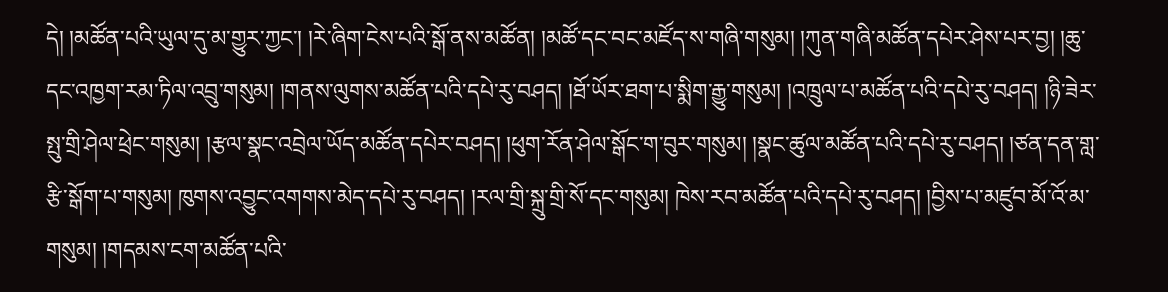དེ། །མཚོན་པའི་ཡུལ་དུ་མ་གྱུར་ཀྱང་། །རེ་ཞིག་ངེས་པའི་སྒོ་ནས་མཚོན། །མཚོ་དང་བང་མཛོད་ས་གཞི་གསུམ། །ཀུན་གཞི་མཚོན་དཔེར་ཤེས་པར་བྱ། །ཆུ་དང་འཁྱག་རམ་ཏིལ་འབྲུ་གསུམ། །གནས་ལུགས་མཚོན་པའི་དཔེ་རུ་བཤད། །ཐོ་ཡོར་ཐག་པ་སྨིག་རྒྱུ་གསུམ། །འཁྲུལ་པ་མཚོན་པའི་དཔེ་རུ་བཤད། །ཉི་ཟེར་སྤུ་གྲི་ཤེལ་ཕྲེང་གསུམ། །རྩལ་སྣང་འབྲེལ་ཡོད་མཚོན་དཔེར་བཤད། །ཕུག་རོན་ཤེལ་སྒོང་ག་བུར་གསུམ། །སྣང་ཚུལ་མཚོན་པའི་དཔེ་རུ་བཤད། །ཙན་དན་གླ་རྩི་སྒོག་པ་གསུམ། ཁུགས་འབྱུང་འགགས་མེད་དཔེ་རུ་བཤད། །རལ་གྲི་སྐྲུ་གྲི་སོ་དང་གསུམ། ཁེས་རབ་མཚོན་པའི་དཔེ་རུ་བཤད། །བྱིས་པ་མཛུབ་མོ་འོ་མ་གསུམ། །གདམས་ངག་མཚོན་པའི་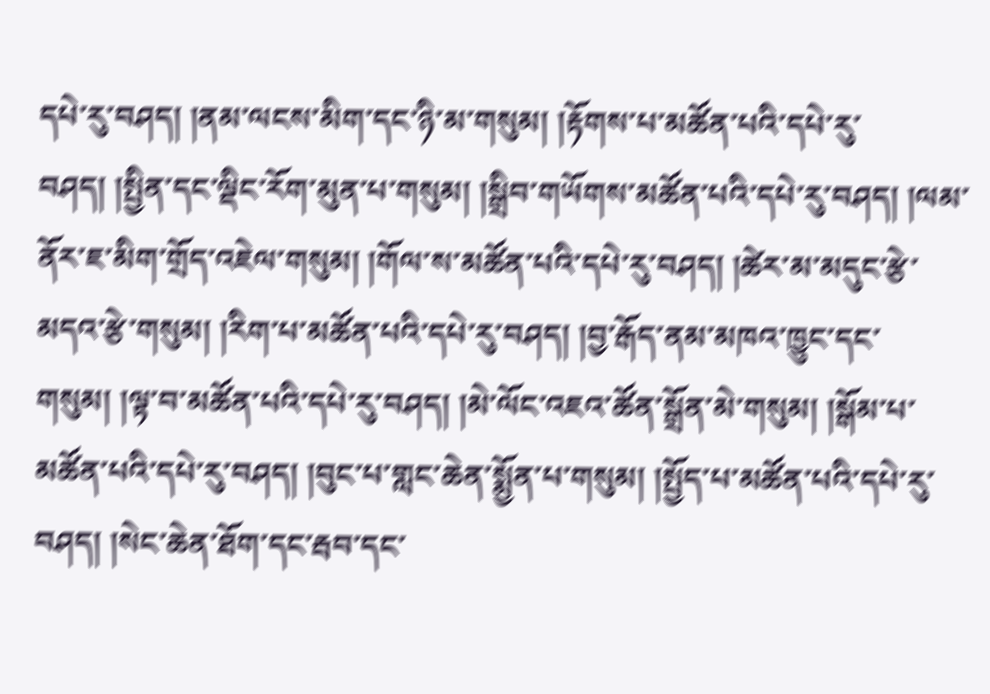དཔེ་རུ་བཤད། །ནམ་ལངས་མིག་དང་ཉི་མ་གསུམ། །རྟོགས་པ་མཚོན་པའི་དཔེ་རུ་བཤད། །སྤྱིན་དང་ལྡིང་རོག་མུན་པ་གསུམ། །སྒྲིབ་གཡོགས་མཚོན་པའི་དཔེ་རུ་བཤད། །ལམ་ནོར་ཇ་མིག་གྲོད་འཇེལ་གསུམ། །གོལ་ས་མཚོན་པའི་དཔེ་རུ་བཤད། །ཚེར་མ་མདུང་རྩེ་མདའ་རྩེ་གསུམ། །རིག་པ་མཚོན་པའི་དཔེ་རུ་བཤད། །བྱ་རྒོད་ནམ་མཁའ་ཁྱུང་དང་གསུམ། །ལྟ་བ་མཚོན་པའི་དཔེ་རུ་བཤད། །མེ་ལོང་འཇའ་ཚོན་སྒྲོན་མེ་གསུམ། །སྒོམ་པ་མཚོན་པའི་དཔེ་རུ་བཤད། །བུང་པ་གླང་ཆེན་སྨྱོན་པ་གསུམ། །སྤྱོད་པ་མཚོན་པའི་དཔེ་རུ་བཤད། །སེང་ཆེན་ཐོག་དང་རྦབ་དང་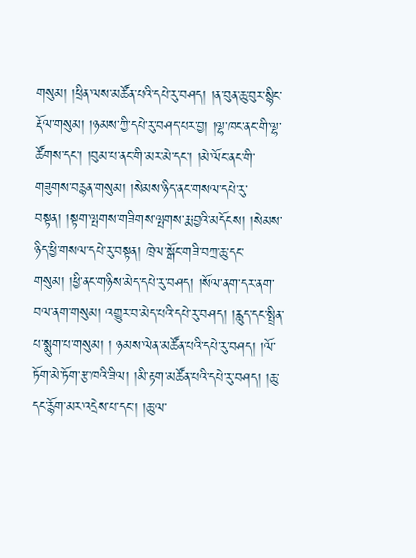གསུམ། །ཕྲིན་ལས་མཚོན་པའི་དཔེ་རུ་བཤད། །ན་བུན་ཆུ་བུར་སྙིང་རྡོལ་གསུམ། །ཉམས་ཀྱི་དཔེ་རུ་བཤད་པར་བྱ། །ལྷ་ཁང་ནང་གི་ལྷ་ཚོགས་དང་། །བུམ་པ་ནང་གི་མར་མེ་དང་། །མེ་ལོང་ནང་གི་གཟུགས་བརྙན་གསུམ། །སེམས་ཉིད་ནང་གསལ་དཔེ་རུ་བསྟན། །སྟག་ལྤགས་གཟིགས་ལྤགས་རྨ་བྱའི་མདོངས། །སེམས་ཉིད་ཕྱི་གསལ་དཔེ་རུ་བསྟན། ཁྲེལ་སྒོང་གཟི་བཀྲ་ཆུ་དང་གསུམ། །ཕྱི་ནང་གཉིས་མེད་དཔེ་རུ་བཤད། །སོལ་ནག་དར་ནག་བལ་ནག་གསུམ། འགྱུར་བ་མེད་པའི་དཔེ་རུ་བཤད། །རླུད་དང་སྤྲིན་པ་སྨུག་པ་གསུམ། ། ཉམས་ལེན་མཚོན་པའི་དཔེ་རུ་བཤད། །ལོ་ཏོག་མེ་ཏོག་རྩ་ཁའི་ཟིལ། །མི་རྟག་མཚོན་པའི་དཔེ་རུ་བཤད། །ཆུ་དང་རྙོག་མར་འདྲེས་པ་དང་། །ཆུ་ལ་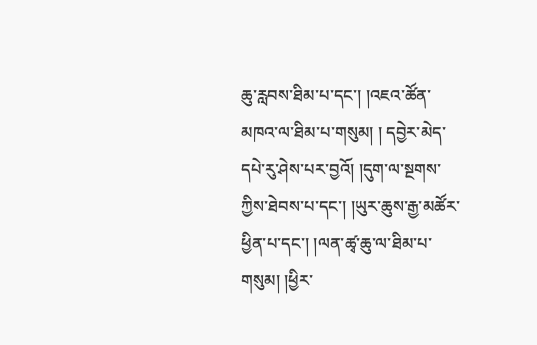ཆུ་རླབས་ཐིམ་པ་དང་། །འཇའ་ཚོན་མཁའ་ལ་ཐིམ་པ་གསུམ། ། དབྱེར་མེད་དཔེ་རུ་ཤེས་པར་བྱའོ། །དུག་ལ་སྔགས་ཀྱིས་ཐེབས་པ་དང་། །ཡུར་ཆུས་རྒྱ་མཚོར་ཕྱིན་པ་དང་། །ལན་ཚྭ་ཆུ་ལ་ཐིམ་པ་གསུམ། །ཕྱིར་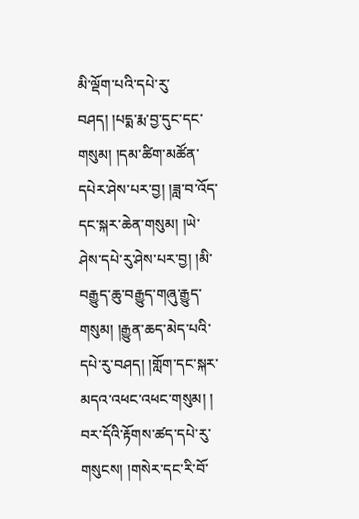མི་ལྡོག་པའི་དཔེ་རུ་བཤད། །པདྨ་རྨ་བྱ་དུང་དང་གསུམ། །དམ་ཚིག་མཚོན་དཔེར་ཤེས་པར་བྱ། །ཟླ་བ་འོད་དང་སྐར་ཆེན་གསུམ། །ཡེ་ཤེས་དཔེ་རུ་ཤེས་པར་བྱ། །མི་བརྒྱུད་ཆུ་བརྒྱུད་གཞུ་རྒྱུད་གསུམ། །རྒྱུན་ཆད་མེད་པའི་དཔེ་རུ་བཤད། །གློག་དང་སྐར་མདའ་འཕང་འཕང་གསུམ། ། བར་དོའི་རྟོགས་ཚད་དཔེ་རུ་གསུངས། །གསེར་དང་རི་བོ་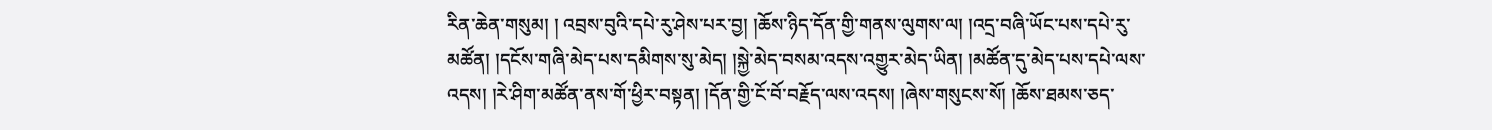རིན་ཆེན་གསུམ། ། འབྲས་བུའི་དཔེ་རུ་ཤེས་པར་བྱ། །ཆོས་ཉིད་དོན་གྱི་གནས་ལུགས་ལ། །འདྲ་བཞི་ཡོང་པས་དཔེ་རུ་མཚོན། །དངོས་གཞི་མེད་པས་དམིགས་སུ་མེད། །སྐྱེ་མེད་བསམ་འདས་འགྱུར་མེད་ཡིན། །མཚོན་དུ་མེད་པས་དཔེ་ལས་འདས། །རེ་ཤིག་མཚོན་ནས་གོ་ཕྱིར་བསྟན། །དོན་གྱི་ངོ་བོ་བརྗོད་ལས་འདས། །ཞེས་གསུངས་སོ། །ཆོས་ཐམས་ཅད་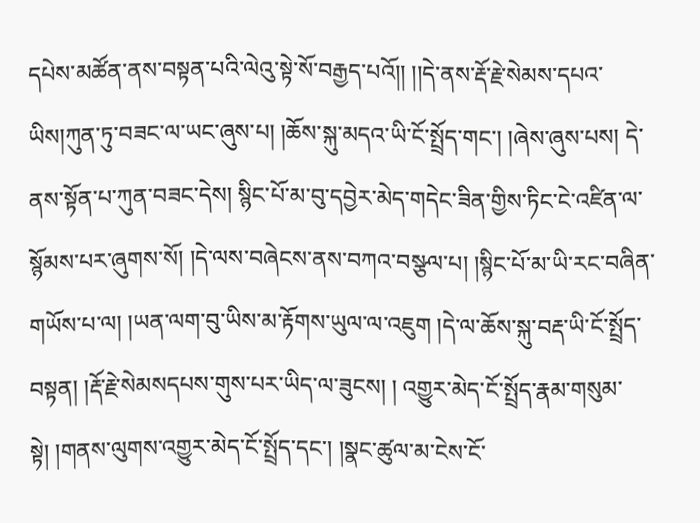དཔེས་མཚོན་ནས་བསྟན་པའི་ལེའུ་སྟེ་སོ་བརྒྱད་པའོ།། །།དེ་ནས་རྡོ་རྗེ་སེམས་དཔའ་ཡིས།ཀུན་ཏུ་བཟང་ལ་ཡང་ཞུས་པ། །ཆོས་སྐུ་མདའ་ཡི་ངོ་སྤྲོད་གང་། །ཞེས་ཞུས་པས། དེ་ནས་སྟོན་པ་ཀུན་བཟང་དེས། སྙིང་པོ་མ་བུ་དབྱེར་མེད་གདེང་ཟིན་གྱིས་ཏིང་ངེ་འཛིན་ལ་སྙོམས་པར་ཞུགས་སོ། །དེ་ལས་བཞེངས་ནས་བཀའ་བསྩལ་པ། །སྙིང་པོ་མ་ཡི་རང་བཞིན་གཡོས་པ་ལ། །ཡན་ལག་བུ་ཡིས་མ་རྟོགས་ཡུལ་ལ་འཇུག །དེ་ལ་ཆོས་སྐུ་བརྡ་ཡི་ངོ་སྤྲོད་བསྟན། །རྡོ་རྗེ་སེམསདཔས་གུས་པར་ཡིད་ལ་ཟུངས། ། འགྱུར་མེད་ངོ་སྤྲོད་རྣམ་གསུམ་སྟེ། །གནས་ལུགས་འགྱུར་མེད་ངོ་སྤྲོད་དང་། །སྣང་ཚུལ་མ་ངེས་ངོ་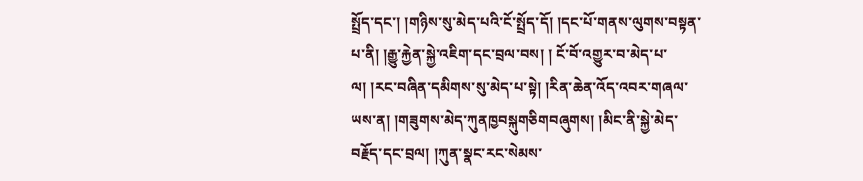སྤྲོད་དང་། །གཉིས་སུ་མེད་པའི་ངོ་སྤྲོད་དོ། །དང་པོ་གནས་ལུགས་བསྟན་པ་ནི། །རྒྱུ་རྐྱེན་སྐྱེ་འཇིག་དང་བྲལ་བས། ། ངོ་བོ་འགྱུར་བ་མེད་པ་ལ། །རང་བཞིན་དམིགས་སུ་མེད་པ་སྟེ། །རིན་ཆེན་འོད་འབར་གཞལ་ཡས་ན། །གཟུགས་མེད་ཀུནཁྱབསྐུགཅིགབཞུགས། །མིང་ནི་སྐྱེ་མེད་བརྗོད་དང་བྲལ། །ཀུན་སྣང་རང་སེམས་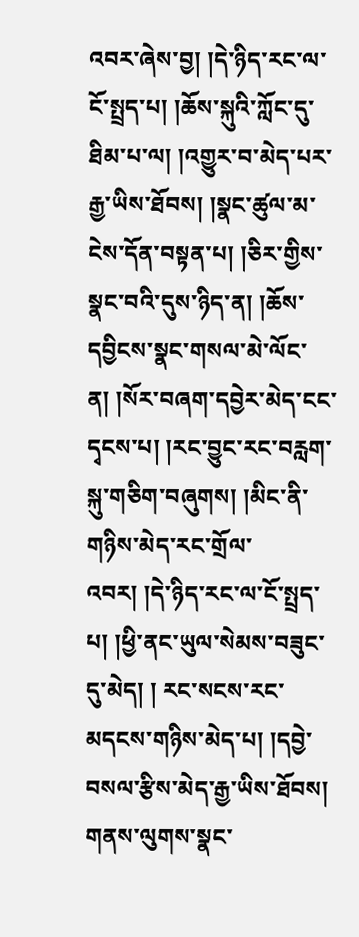འབར་ཞེས་བྱ། །དེ་ཉིད་རང་ལ་ངོ་སྤྲད་པ། །ཆོས་སྐུའི་ཀློང་དུ་ཐིམ་པ་ལ། །འགྱུར་བ་མེད་པར་རྒྱ་ཡིས་ཐོབས། །སྣང་ཚུལ་མ་ངེས་དོན་བསྟན་པ། །ཅིར་གྱིས་སྣང་བའི་དུས་ཉིད་ན། །ཆོས་དབྱིངས་སྣང་གསལ་མེ་ལོང་ན། །སོར་བཞག་དབྱེར་མེད་ངང་དྭངས་པ། །རང་བྱུང་རང་བརླག་སྐུ་གཅིག་བཞུགས། །མིང་ནི་གཉིས་མེད་རང་གྲོལ་འབར། །དེ་ཉིད་རང་ལ་ངོ་སྤྲད་པ། །ཕྱི་ནང་ཡུལ་སེམས་བཟུང་དུ་མེད། ། རང་སངས་རང་མདངས་གཉིས་མེད་པ། །དབྱེ་བསལ་རྩིས་མེད་རྒྱ་ཡིས་ཐོབས། གནས་ལུགས་སྣང་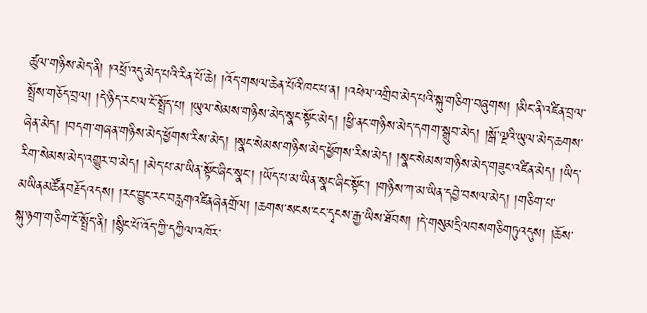ཚུལ་གཉིས་མེད་ནི། །འཕྲོ་འདུ་མེད་པའི་རིན་པོ་ཆེ། །འོད་གསལ་ཆེན་པོའི་ཁང་པ་ན། །འཕེལ་འགྲིབ་མེད་པའི་སྐུ་གཅིག་བཞུགས། །མིང་ནི་འཛིན་བྲལ་སྤྲོས་གཅོད་བྲལ། །དེ་ཉིད་རང་ལ་ངོ་སྤྲོད་པ། །ཡུལ་སེམས་གཉིས་མེད་སྣང་སྟོང་མེད། །ཕྱི་ནང་གཉིས་མེད་དགག་སྒྲུབ་མེད། །སྒོ་ལྔའི་ཡུལ་མེད་ཆགས་ཞེན་མེད། །བདག་གཞན་གཉིས་མེད་ཕྱོགས་རིས་མེད། །སྣང་སེམས་གཉིས་མེད་ཕྱོགས་རིས་མེད། །སྣང་སེམས་གཉིས་མེད་གཟུང་འཛིན་མེད། །ཡིད་རིག་སེམས་མེད་འགྱུར་བ་མེད། །མེད་པ་མ་ཡིན་སྟོང་ཞིང་སྣང་། །ཡོད་པ་མ་ཡིན་སྣང་ཞིང་སྟོང་། །གཉིས་ཀ་མ་ཡིན་དབྱེ་བསལ་མེད། །གཅིག་པ་མཡིནམཚོནབརྗོདའདས། །རང་བྱུང་རང་བརླགའཛིནཞེནགྲོལ། །ཆགས་སངས་ངང་དྭངས་རྒྱ་ཡིས་ཐོབས། །དེ་གསུམདྲིལབསགཅིགཏུའདུས། །ཆོས་སྐུ་ཉག་གཅིག་ངོ་སྤྲོད་ནི། །སྙིང་པོ་འོད་ཀྱི་དཀྱིལ་འཁོར་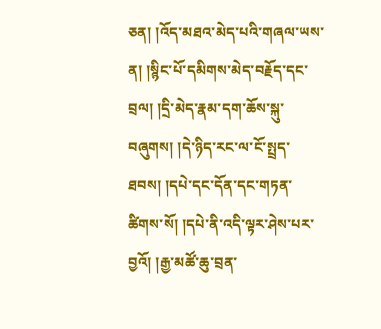ཅན། །འོད་མཐའ་མེད་པའི་གཞལ་ཡས་ན། །སྙིང་པོ་དམིགས་མེད་བརྗོད་དང་བྲལ། །དྲི་མེད་རྣམ་དག་ཆོས་སྐུ་བཞུགས། །དེ་ཉིད་རང་ལ་ངོ་སྤྲད་ཐབས། །དཔེ་དང་དོན་དང་གཏན་ཚིགས་སོ། །དཔེ་ནི་འདི་ལྟར་ཤེས་པར་བྱའོ། །རྒྱ་མཚོ་ཆུ་བྲན་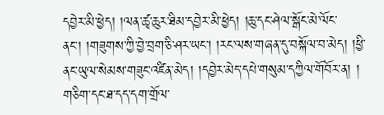དབྱེར་མི་ཕྱེད། །ལན་ཚྭ་ཆུར་ཐིམ་དབྱེར་མི་ཕྱེད། །ཆུ་དང་ཤེལ་སྒོང་མེ་ལོང་ནང་། །གཟུགས་ཀྱི་བྱེ་བྲག་ཅི་ཤར་ཡང་། །རང་ལས་གཞན་དུ་བསྐོལ་བ་མེད། །ཕྱི་ནང་ཡུལ་སེམས་གཟུང་འཛིན་མེད། །དབྱེར་མེད་དཔེ་གསུམ་དཀྱིལ་གོབོར་ན། ། གཅིག་དང་ཐ་དད་དག་གྲོལ་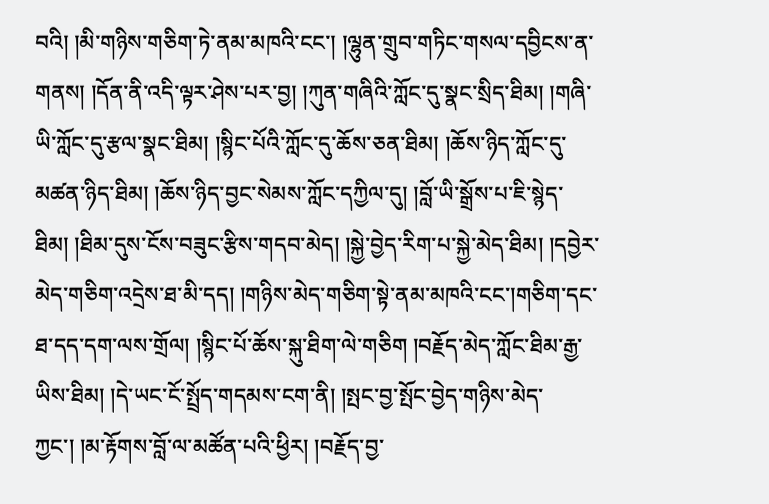བའི། །མི་གཉིས་གཅིག་ཏེ་ནམ་མཁའི་ངང་། །ལྷུན་གྲུབ་གཏིང་གསལ་དབྱིངས་ན་གནས། །དོན་ནི་འདི་ལྟར་ཤེས་པར་བྱ། །ཀུན་གཞིའི་ཀློང་དུ་སྣང་སྲིད་ཐིམ། །གཞི་ཡི་ཀློང་དུ་རྩལ་སྣང་ཐིམ། །སྙིང་པོའི་ཀློང་དུ་ཆོས་ཅན་ཐིམ། །ཆོས་ཉིད་ཀློང་དུ་མཚན་ཉིད་ཐིམ། །ཆོས་ཉིད་བྱང་སེམས་ཀློང་དཀྱིལ་དུ། །བློ་ཡི་སྒྲོས་པ་ཇི་སྙེད་ཐིམ། །ཐིམ་དུས་ངོས་བཟུང་རྩིས་གདབ་མེད། །སྐྱེ་བྱེད་རིག་པ་སྐྱེ་མེད་ཐིམ། །དབྱེར་མེད་གཅིག་འདྲེས་ཐ་མི་དད། །གཉིས་མེད་གཅིག་སྟེ་ནམ་མཁའི་ངང་།གཅིག་དང་ཐ་དད་དག་ལས་གྲོལ། །སྙིང་པོ་ཆོས་སྐུ་ཐིག་ལེ་གཅིག །བརྗོད་མེད་ཀློང་ཐིམ་རྒྱ་ཡིས་ཐིམ། །དེ་ཡང་ངོ་སྤྲོད་གདམས་ངག་ནི། །སྤང་བྱ་སྤོང་བྱེད་གཉིས་མེད་ཀྱང་། །མ་རྟོགས་བློ་ལ་མཚོན་པའི་ཕྱིར། །བརྗོད་བྱ་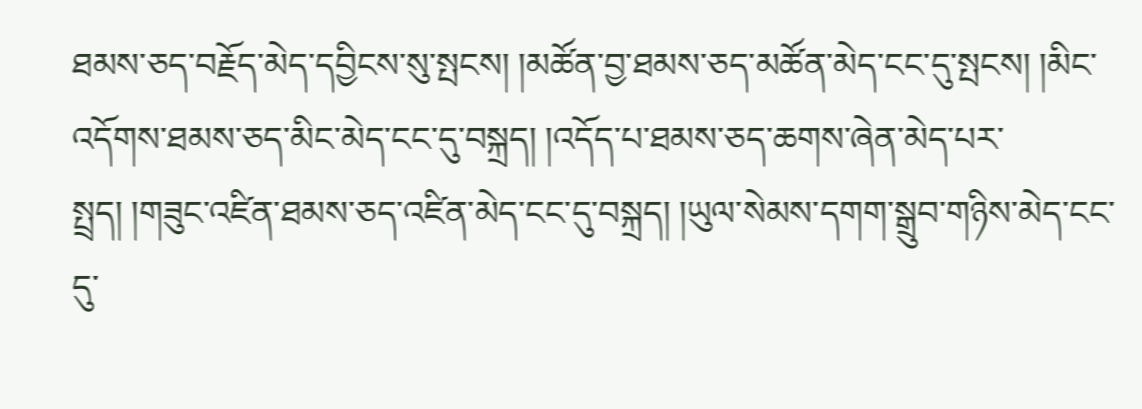ཐམས་ཅད་བརྗོད་མེད་དབྱིངས་སུ་སྤངས། །མཚོན་བྱ་ཐམས་ཅད་མཚོན་མེད་ངང་དུ་སྤངས། །མིང་འདོགས་ཐམས་ཅད་མིང་མེད་ངང་དུ་བསྐྲད། །འདོད་པ་ཐམས་ཅད་ཆགས་ཞེན་མེད་པར་སྤྲད། །གཟུང་འཛིན་ཐམས་ཅད་འཛིན་མེད་ངང་དུ་བསྐྲད། །ཡུལ་སེམས་དགག་སྒྲུབ་གཉིས་མེད་ངང་དུ་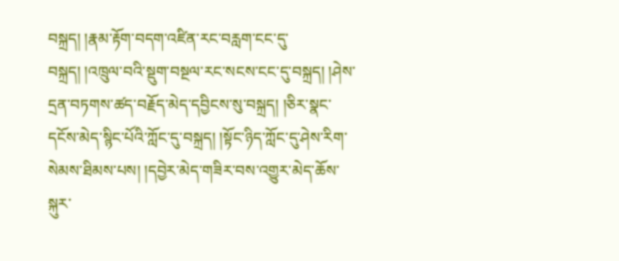བསྐྲད། །རྣམ་རྟོག་བདག་འཛིན་རང་བརླག་ངང་དུ་བསྐྲད། །འཁྲུལ་བའི་སྡུག་བསྔལ་རང་སངས་ངང་དུ་བསྐྲད། །ཤེས་དྲན་བཏགས་ཚད་བརྗོད་མེད་དབྱིངས་སུ་བསྐྲད། །ཅིར་སྣང་དངོས་མེད་སྙིང་པོའི་ཀློང་དུ་བསྐྲད། །སྟོང་ཉིད་ཀློང་དུ་ཤེས་རིག་སེམས་ཐིམས་པས། །དབྱེར་མེད་གཟིར་བས་འགྱུར་མེད་ཆོས་སྐུར་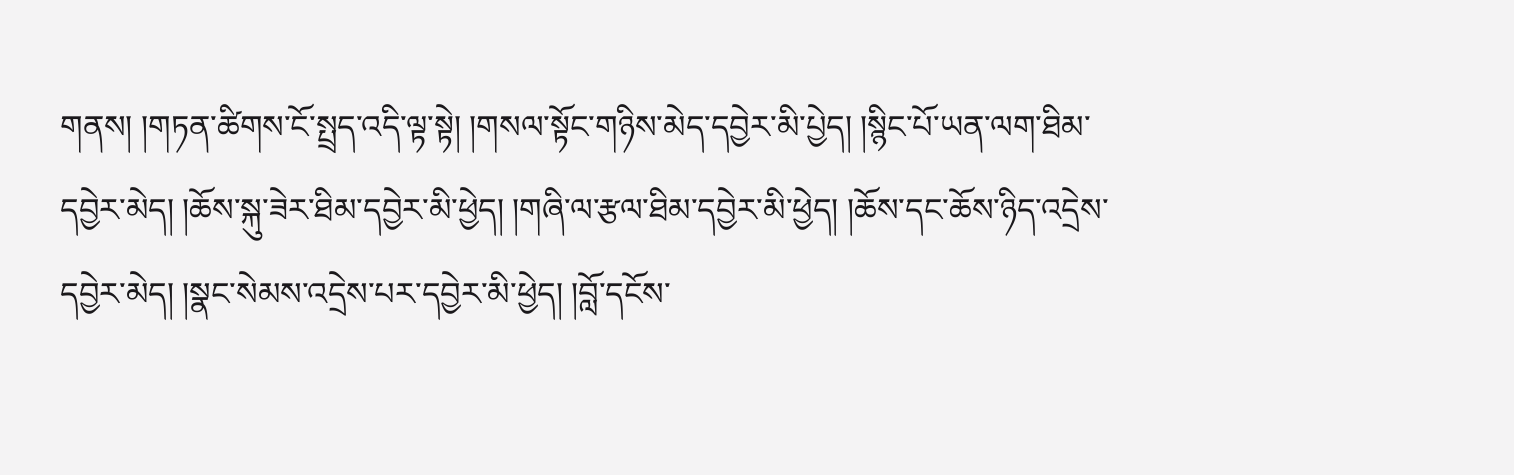གནས། །གཏན་ཚིགས་ངོ་སྤྲད་འདི་ལྟ་སྟེ། །གསལ་སྟོང་གཉིས་མེད་དབྱེར་མི་པྱེད། །སྙིང་པོ་ཡན་ལག་ཐིམ་དབྱེར་མེད། །ཆོས་སྐུ་ཟེར་ཐིམ་དབྱེར་མི་ཕྱེད། །གཞི་ལ་རྩལ་ཐིམ་དབྱེར་མི་ཕྱེད། །ཆོས་དང་ཆོས་ཉིད་འདྲེས་དབྱེར་མེད། །སྣང་སེམས་འདྲེས་པར་དབྱེར་མི་ཕྱེད། །བློ་དངོས་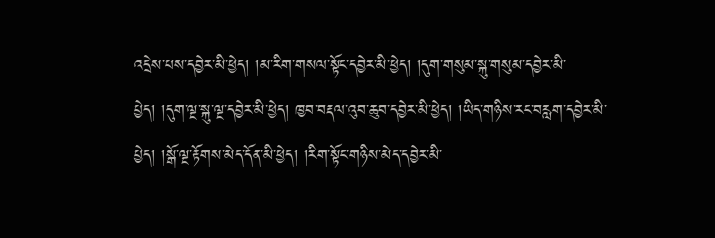འདྲེས་པས་དབྱེར་མི་ཕྱེད། །མ་རིག་གསལ་སྟོང་དབྱེར་མི་ཕྱེད། །དུག་གསུམ་སྐུ་གསུམ་དབྱེར་མི་པྱེད། །དུག་ལྔ་སྐུ་ལྔ་དབྱེར་མི་ཕྱེད། ཁྱབ་བརྡལ་འུབ་ཆུབ་དབྱེར་མི་ཕྱེད། །ཡིད་གཉིས་རང་བརླག་དབྱེར་མི་པྱེད། །སྒོ་ལྔ་རྟོགས་མེད་དོན་མི་ཕྱེད། །རིག་སྟོང་གཉིས་མེད་དབྱེར་མི་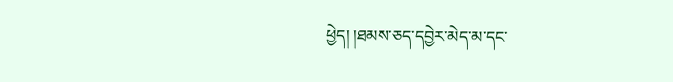ཕྱེད། །ཐམས་ཅད་དབྱེར་མེད་མ་དང་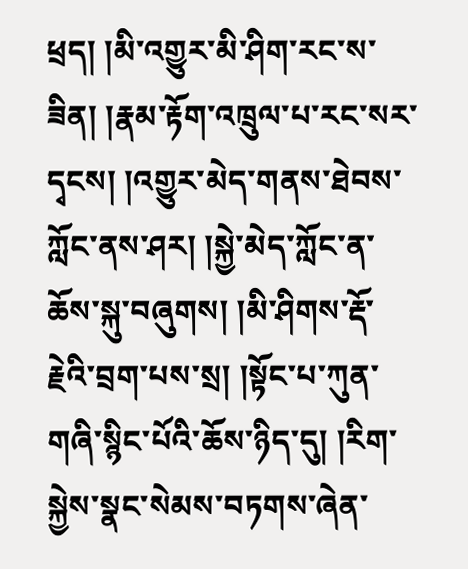ཕྲད། །མི་འགྱུར་མི་ཤིག་རང་ས་ཟིན། །རྣམ་རྟོག་འཁྲུལ་པ་རང་སར་དྭངས། །འགྱུར་མེད་གནས་ཐེབས་ཀློང་ནས་ཤར། །སྐྱེ་མེད་ཀློང་ན་ཆོས་སྐུ་བཞུགས། །མི་ཤིགས་རྡོ་རྗེའི་བྲག་པས་སྲ། །སྟོང་པ་ཀུན་གཞི་སྙིང་པོའི་ཆོས་ཉིད་དུ། །རིག་སྐྱེས་སྣང་སེམས་བཏགས་ཞེན་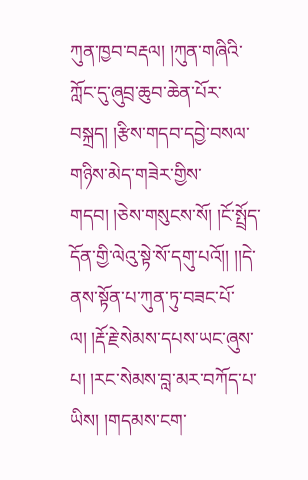ཀུན་ཁྱབ་བརྡལ། །ཀུན་གཞིའི་ཀློང་དུ་ཞུབྲ་ཆུབ་ཆེན་པོར་བསྐྲད། །རྩིས་གདབ་དབྱེ་བསལ་གཉིས་མེད་གཟེར་གྱིས་གདབ། །ཅེས་གསུངས་སོ། །ངོ་སྤྲོད་དོན་གྱི་ལེའུ་སྟེ་སོ་དགུ་པའོ།། །།དེ་ནས་སྟོན་པ་ཀུན་ཏུ་བཟང་པོ་ལ། །རྡོ་རྗེ་སེམས་དཔས་ཡང་ཞུས་པ། །རང་སེམས་བླ་མར་བཀོད་པ་ཡིས། །གདམས་ངག་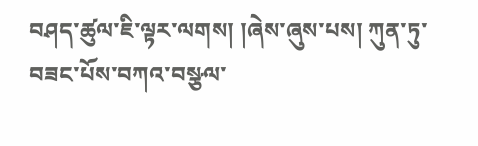བཤད་ཚུལ་ཇི་ལྟར་ལགས། །ཞེས་ཞུས་པས། ཀུན་ཏུ་བཟང་པོས་བཀའ་བསྩལ་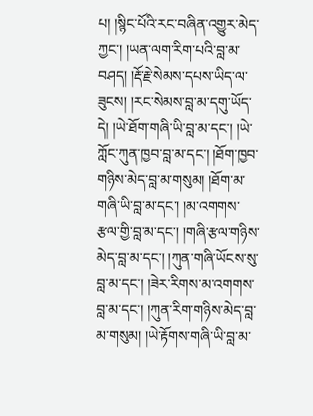པ། །སྙིང་པོའི་རང་བཞིན་འགྱུར་མེད་ཀྱང་། །ཡན་ལག་རིག་པའི་བླ་མ་བཤད། །རྡོ་རྗེ་སེམས་དཔས་ཡིད་ལ་ཟུངས། །རང་སེམས་བླ་མ་དགུ་ཡོད་དེ། །ཡེ་ཐོག་གཞི་ཡི་བླ་མ་དང་། །ཡེ་ཀློང་ཀུན་ཁྱབ་བླ་མ་དང་། །ཐོག་ཁྱབ་གཉིས་མེད་བླ་མ་གསུམ། །ཐོག་མ་གཞི་ཡི་བླ་མ་དང་། །མ་འགགས་རྩལ་གྱི་བླ་མ་དང་། །གཞི་རྩལ་གཉིས་མེད་བླ་མ་དང་། །ཀུན་གཞི་ཡོངས་སུ་བླ་མ་དང་། །ཟེར་རིགས་མ་འགགས་བླ་མ་དང་། །ཀུན་རིག་གཉིས་མེད་བླ་མ་གསུམ། །ཡེ་རྟོགས་གཞི་ཡི་བླ་མ་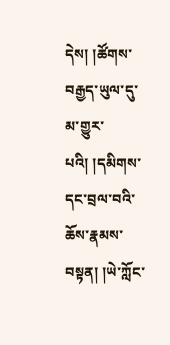དེས། །ཚོགས་བརྒྱད་ཡུལ་དུ་མ་གྱུར་པའི། །དམིགས་དང་བྲལ་བའི་ཆོས་རྣམས་བསྟན། །ཡེ་ཀློང་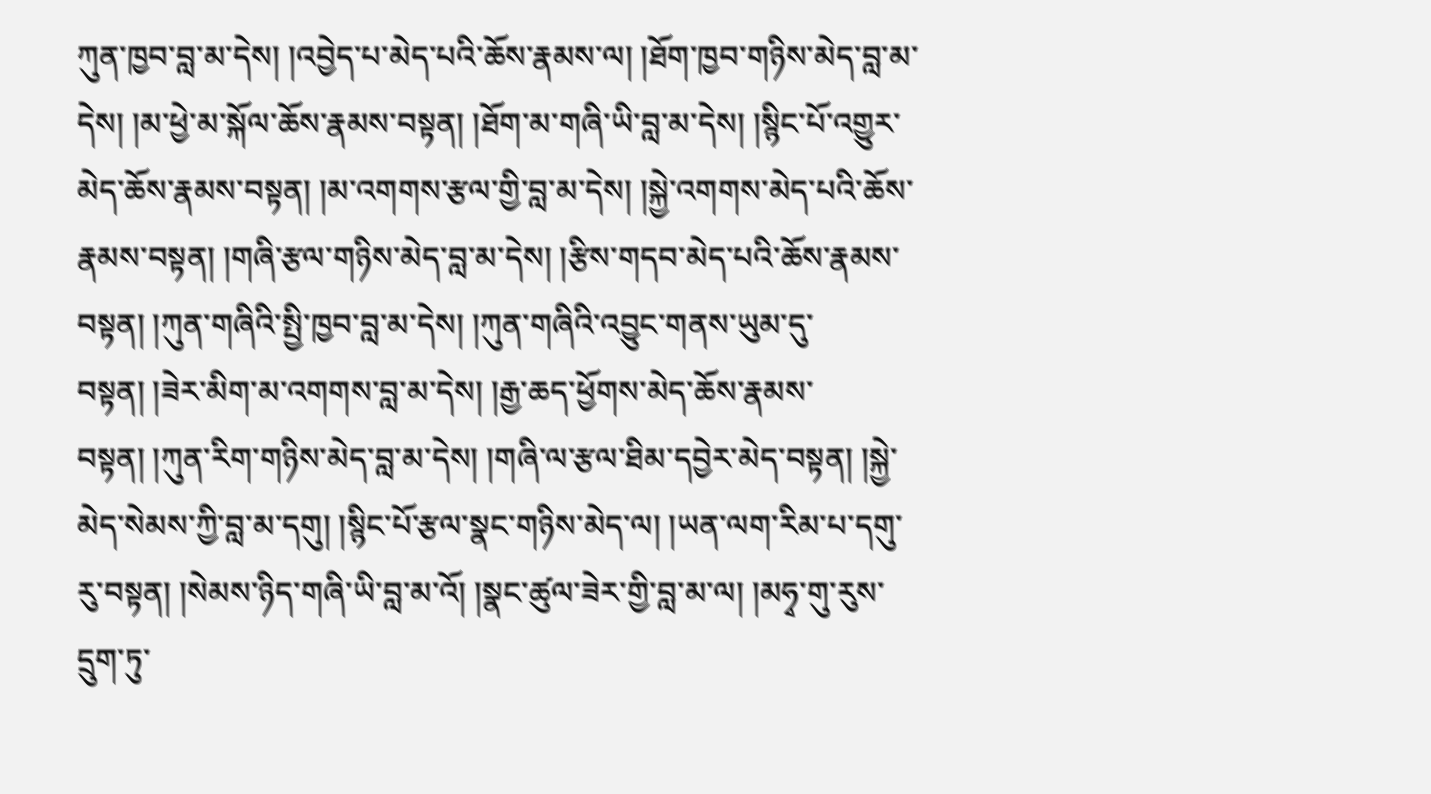ཀུན་ཁྱབ་བླ་མ་དེས། །འབྱེད་པ་མེད་པའི་ཆོས་རྣམས་ལ། །ཐོག་ཁྱབ་གཉིས་མེད་བླ་མ་དེས། །མ་ཕྱེ་མ་སྐོལ་ཆོས་རྣམས་བསྟན། །ཐོག་མ་གཞི་ཡི་བླ་མ་དེས། །སྙིང་པོ་འགྱུར་མེད་ཆོས་རྣམས་བསྟན། །མ་འགགས་རྩལ་གྱི་བླ་མ་དེས། །སྐྱེ་འགགས་མེད་པའི་ཆོས་རྣམས་བསྟན། །གཞི་རྩལ་གཉིས་མེད་བླ་མ་དེས། །རྩིས་གདབ་མེད་པའི་ཆོས་རྣམས་བསྟན། །ཀུན་གཞིའི་སྤྱི་ཁྱབ་བླ་མ་དེས། །ཀུན་གཞིའི་འབྱུང་གནས་ཡུམ་དུ་བསྟན། །ཟེར་མིག་མ་འགགས་བླ་མ་དེས། །རྒྱ་ཆད་ཕྱོགས་མེད་ཆོས་རྣམས་བསྟན། །ཀུན་རིག་གཉིས་མེད་བླ་མ་དེས། །གཞི་ལ་རྩལ་ཐིམ་དབྱེར་མེད་བསྟན། །སྐྱེ་མེད་སེམས་ཀྱི་བླ་མ་དགུ། །སྙིང་པོ་རྩལ་སྣང་གཉིས་མེད་ལ། །ཡན་ལག་རིམ་པ་དགུ་རུ་བསྟན། །སེམས་ཉིད་གཞི་ཡི་བླ་མ་འོ། །སྣང་ཚུལ་ཟེར་གྱི་བླ་མ་ལ། །མཧྭ་གུ་རུས་དྲུག་ཏུ་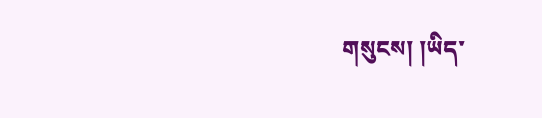གསུངས། །ཡིད་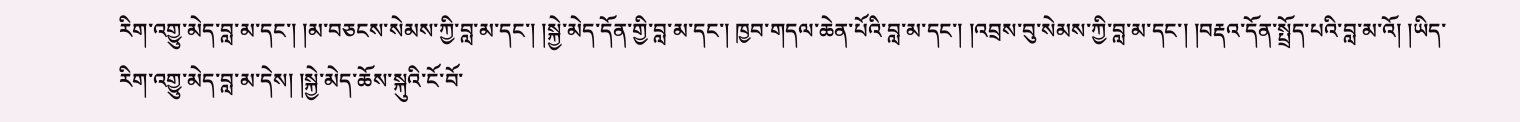རིག་འགྱུ་མེད་བླ་མ་དང་། །མ་བཅངས་སེམས་ཀྱི་བླ་མ་དང་། །སྐྱེ་མེད་དོན་གྱི་བླ་མ་དང་། ཁྱབ་གདལ་ཆེན་པོའི་བླ་མ་དང་། །འབྲས་བུ་སེམས་ཀྱི་བླ་མ་དང་། །བརྡའ་དོན་སྤྲོད་པའི་བླ་མ་འོ། །ཡིད་རིག་འགྱུ་མེད་བླ་མ་དེས། །སྐྱེ་མེད་ཆོས་སྐུའི་ངོ་བོ་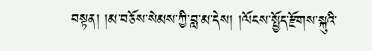བསྟན། །མ་བཅོས་སེམས་ཀྱི་བླ་མ་དེས། །ལོངས་སྤྱོད་རྫོགས་སྐུའི་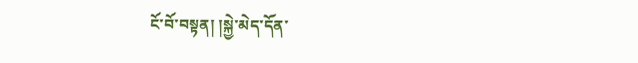ངོ་བོ་བསྟན། །སྐྱེ་མེད་དོན་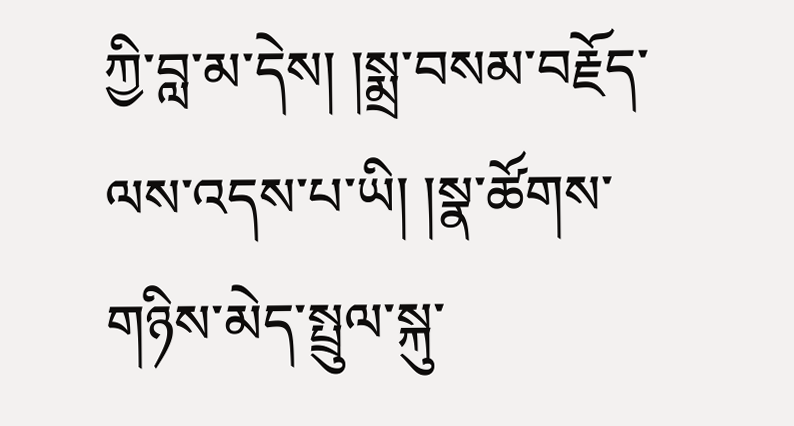ཀྱི་བླ་མ་དེས། །སྨྲ་བསམ་བརྗོད་ལས་འདས་པ་ཡི། །སྣ་ཚོགས་གཉིས་མེད་སྤྲུལ་སྐུ་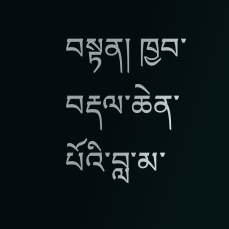བསྟན། ཁྱབ་བརྡལ་ཆེན་པོའི་བླ་མ་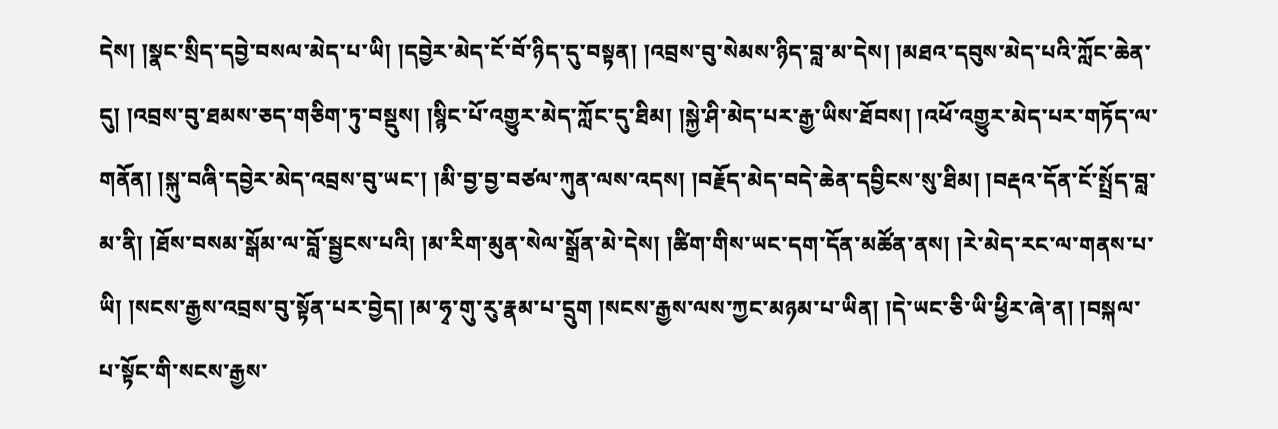དེས། །སྣང་སྲིད་དབྱེ་བསལ་མེད་པ་ཡི། །དབྱེར་མེད་ངོ་བོ་ཉིད་དུ་བསྟན། །འབྲས་བུ་སེམས་ཉིད་བླ་མ་དེས། །མཐའ་དབུས་མེད་པའི་ཀློང་ཆེན་དུ། །འབྲས་བུ་ཐམས་ཅད་གཅིག་ཏུ་བསྡུས། །སྙིང་པོ་འགྱུར་མེད་ཀློང་དུ་ཐིམ། །སྐྱེ་ཤི་མེད་པར་རྒྱ་ཡིས་ཐོབས། །འཕོ་འགྱུར་མེད་པར་གཏོད་ལ་གནོན། །སྐུ་བཞི་དབྱེར་མེད་འབྲས་བུ་ཡང་། །མི་བྱ་བྱ་བཙལ་ཀུན་ལས་འདས། །བརྗོད་མེད་བདེ་ཆེན་དབྱིངས་སུ་ཐིམ། །བརྡའ་དོན་ངོ་སྤྲོད་བླ་མ་ནི། །ཐོས་བསམ་སྒོམ་ལ་བློ་སྦྱངས་པའི། །མ་རིག་མུན་སེལ་སྒྲོན་མེ་དེས། །ཚིག་གིས་ཡང་དག་དོན་མཚོན་ནས། །རེ་མེད་རང་ལ་གནས་པ་ཡི། །སངས་རྒྱས་འབྲས་བུ་སྟོན་པར་བྱེད། །མ་ཧྭ་གུ་རུ་རྣམ་པ་དྲུག །སངས་རྒྱས་ལས་ཀྱང་མཉམ་པ་ཡིན། །དེ་ཡང་ཅི་ཡི་ཕྱིར་ཞེ་ན། །བསྐལ་པ་སྟོང་གི་སངས་རྒྱས་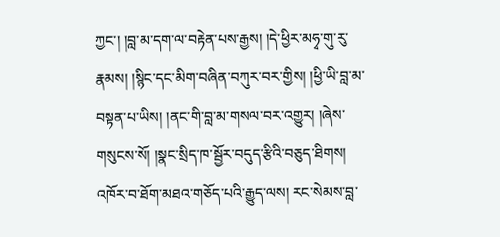ཀྱང་། །བླ་མ་དག་ལ་བརྟེན་པས་རྒྱས། །དེ་ཕྱིར་མཧྭ་གུ་རུ་རྣམས། །སྙིང་དང་མིག་བཞིན་བཀུར་བར་གྱིས། །ཕྱི་ཡི་བླ་མ་བསྟན་པ་ཡིས། །ནང་གི་བླ་མ་གསལ་བར་འགྱུར། །ཞེས་གསུངས་སོ། །སྣང་སྲིད་ཁ་སྦྱོར་བདུད་རྩིའི་བཅུད་ཐིགས། འཁོར་བ་ཐོག་མཐའ་གཅོད་པའི་རྒྱུད་ལས། རང་སེམས་བླ་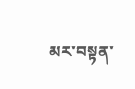མར་བསྟན་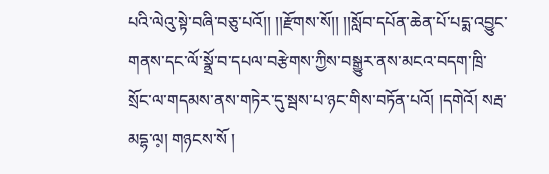པའི་ལེའུ་སྟེ་བཞི་བཅུ་པའོ།། །།རྫོགས་སོ།། །།སློབ་དཔོན་ཆེན་པོ་པདྨ་འབྱུང་གནས་དང་ལོ་སྣྲོ་བ་དཔལ་བརྩེགས་ཀྱིས་བསྒྱུར་ནས་མངའ་བདག་ཁྲི་སྲོང་ལ་གདམས་ནས་གཏེར་དུ་སྦས་པ་ཉང་གིས་བཏོན་པའོ། །དགེའོ། སརྦ་མདྷ་ལ༷། གཉངས་སོ །